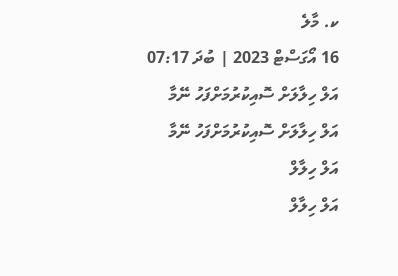ކ. މާލެ
16 އޯގަސްޓް 2023 | ބުދަ 07:17
އަލް ހިލާލަށް ސޮއިކުރުމަށްފަހު ނޭމާ
އަލް ހިލާލަށް ސޮއިކުރުމަށްފަހު ނޭމާ
އަލް ހިލާލް
އަލް ހިލާލް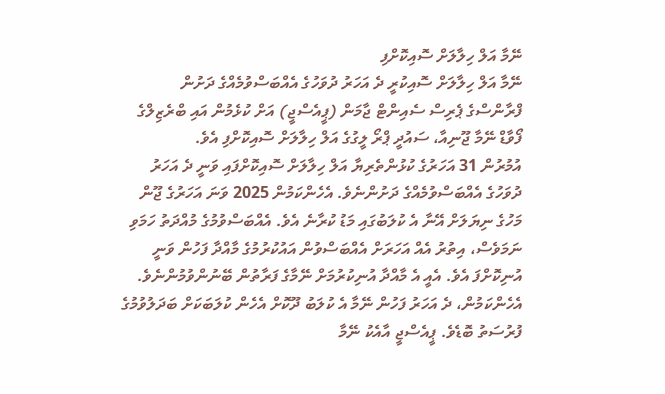ނޭމާ އަލް ހިލާލަށް ސޮއިކޮށްފި
ނޭމާ އަލް ހިލާލަށް ސޮއިކުރީ ދެ އަހަރު ދުވަހުގެ އެއްބަސްވުމެއްގެ ދަށުން
ފްރާންސްގެ ޕެރިސް ސެއިންޓް ޖާމަން (ޕީއެސްޖީ) އަށް ކުޅެމުން އައި ބްރެޒިލްގެ ފޯވާޑް ނޭމާ ޖޫނިއާ، ސައުދީ ޕްރޯ ލީގުގެ އަލް ހިލާލަށް ސޮއިކޮށްފި އެވެ.
އުމުރުން 31 އަހަރުގެ ކުޅުންތެރިޔާ އަލް ހިލާލަށް ސޮއިކޮށްފައި ވަނީ ދެ އަހަރު ދުވަހުގެ އެއްބަސްވުމެއްގެ ދަށުންނެވެ. އެހެންކަމުން 2025 ވަނަ އަހަރުގެ ޖޫން މަހުގެ ނިޔަލަށް އޭނާ އެ ކުލަބުގައި މަޑު ކުރާނެ އެވެ. އެއްބަސްވުމުގެ މުއްދަތު ހަމަވި ނަމަވެސް، އިތުރު އެއް އަހަރަށް އެއްބަސްވުން އައުކުރުމުގެ މާއްދާ ފަހުން ވަނީ އުނިކޮށްފަ އެވެ. އެއީ އެ މާއްދާ އުނިކުރުމަށް ނޭމާގެ ފަރާތުން ބޭނުންވުމުންނެވެ. އެހެންކަމުން، ދެ އަހަރު ފަހުން ނޭމާ އެ ކުލަބު ދޫކޮށް އެހެން ކުލަބަކަށް ބަދަލުވުމުގެ ފުރުސަތު ބޮޑެވެ. ޕީއެސްޖީ އާއެކު ނޭމާ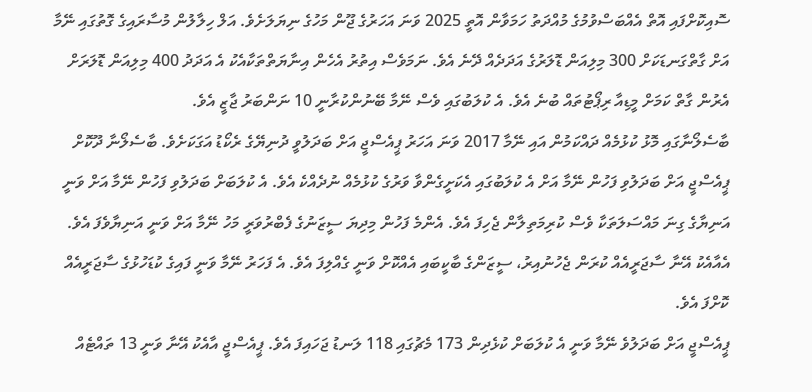ސޮއިކޮށްފައި އޮތް އެއްބަސްވުމުގެ މުއްދަތު ހަމަވާން އޮތީ 2025 ވަނަ އަހަރުގެ ޖޫން މަހުގެ ނިޔަލަށެވެ. އަލް ހިލާލުން މުސާރައިގެ ގޮތުގައި ނޭމާ އަށް ގާތްގަނޑަކަށް 300 މިލިއަން ޑޮލަރުގެ އަދަދެއް ދޭނެ އެވެ. ނަމަވެސް އިތުރު އެހެން އިނާޔަތްތަކާއެކު އެ އަދަދު 400 މިލިއަން ޑޮލަރަށް އެރުން ގާތް ކަމަށް މީޑިއާ ރިޕޯޓުތައް ބުނެ އެވެ. އެ ކުލަބުގައި ވެސް ނޭމާ ބޭނުންކުރާނީ 10 ނަންބަރު ޖާޒީ އެވެ.
ބާސެލޯނާގައި މޮޅު ކުޅުމެއް ދައްކަމުން އައި ނޭމާ 2017 ވަނަ އަހަރު ޕީއެސްޖީ އަށް ބަދަލުވީ ދުނިޔޭގެ ރެކޯޑު އަގަކަށެވެ. ބާސެލޯނާ ދޫކޮށް ޕީއެސްޖީ އަށް ބަދަލުވި ފަހުން ނޭމާ އަށް އެ ކުލަބުގައި އެކަށީގެންވާ ވަރުގެ ކުޅުމެއް ނުދެއްކެ އެވެ. އެ ކުލަބަށް ބަދަލުވި ފަހުން ނޭމާ އަށް ވަނީ އަނިޔާގެ ގިނަ މައްސަލަތަކާ ވެސް ކުރިމަތިލާން ޖެހިފަ އެވެ. އެންމެ ފަހުން މިދިޔަ ސީޒަނުގެ ފެބްރުވަރީ މަހު ނޭމާ އަށް ވަނީ އަނިޔާވެފަ އެވެ. އެއާއެކު އޭނާ ސާޖަރީއެއް ކުރަން ޖެހުނުއިރު، ސީޒަންގެ ބާކީބައި އެއްކޮށް ވަނީ ގެއްލިފަ އެވެ. އެ ފަހަރު ނޭމާ ވަނީ ފައިގެ ކުޑަހުޅުގެ ސާޖަރީއެއް ކޮށްފަ އެވެ.
ޕީއެސްޖީ އަށް ބަދަލުވެ ނޭމާ ވަނީ އެ ކުލަބަށް ކުޅެދިން 173 މެޗުގައި 118 ލަނޑު ޖަހައިފަ އެވެ. ޕީއެސްޖީ އާއެކު އޭނާ ވަނީ 13 ތައްޓެއް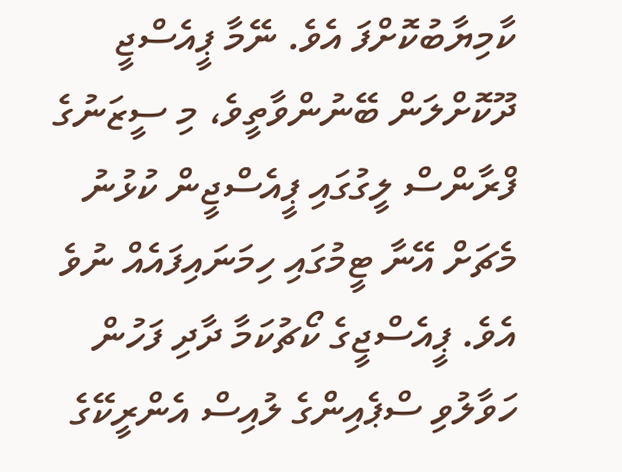ކާމިޔާބުކޮށްފަ އެވެ. ނޭމާ ޕީއެސްޖީ ދޫކޮށްލަން ބޭނުންވާތީވެ، މި ސީޒަނުގެ ފްރާންސް ލީގުގައި ޕީއެސްޖީން ކުޅުނު މެޗަށް އޭނާ ޓީމުގައި ހިމަނައިފައެއް ނުވެ އެވެ. ޕީއެސްޖީގެ ކޯޗުކަމާ ދާދި ފަހުން ހަވާލުވި ސްޕެއިންގެ ލުއިސް އެންރީކޭގެ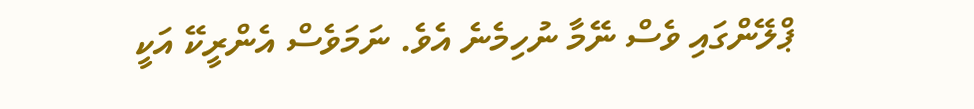ޕްލޭންގައި ވެސް ނޭމާ ނުހިމެނެ އެވެ. ނަމަވެސް އެންރީކޭ އަކީ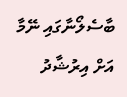ބާސެލޯނާގައި ނޭމާ އަށް އިރުޝާދު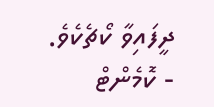ދީފައިވާ ކޯޗެކެވެ.
- ކޮމެންޓް